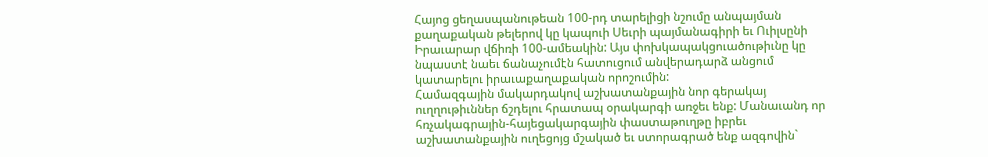Հայոց ցեղասպանութեան 100-րդ տարելիցի նշումը անպայման քաղաքական թելերով կը կապուի Սեւրի պայմանագիրի եւ Ուիլսընի Իրաւարար վճիռի 100-ամեակին: Այս փոխկապակցուածութիւնը կը նպաստէ նաեւ ճանաչումէն հատուցում անվերադարձ անցում կատարելու իրաւաքաղաքական որոշումին:
Համազգային մակարդակով աշխատանքային նոր գերակայ ուղղութիւններ ճշդելու հրատապ օրակարգի առջեւ ենք: Մանաւանդ որ հռչակագրային-հայեցակարգային փաստաթուղթը իբրեւ աշխատանքային ուղեցոյց մշակած եւ ստորագրած ենք ազգովին`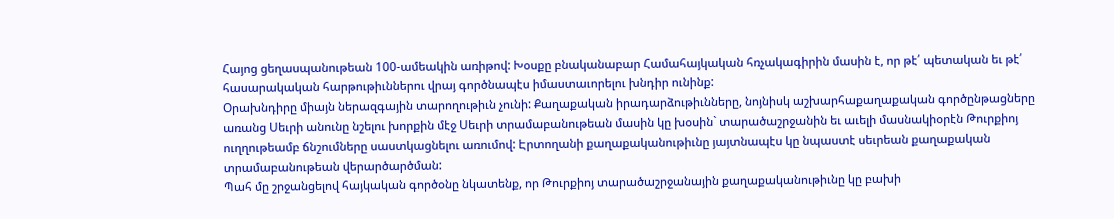Հայոց ցեղասպանութեան 100-ամեակին առիթով: Խօսքը բնականաբար Համահայկական հռչակագիրին մասին է, որ թէ՛ պետական եւ թէ՛ հասարակական հարթութիւններու վրայ գործնապէս իմաստաւորելու խնդիր ունինք:
Օրախնդիրը միայն ներազգային տարողութիւն չունի: Քաղաքական իրադարձութիւնները, նոյնիսկ աշխարհաքաղաքական գործընթացները առանց Սեւրի անունը նշելու խորքին մէջ Սեւրի տրամաբանութեան մասին կը խօսին` տարածաշրջանին եւ աւելի մասնակիօրէն Թուրքիոյ ուղղութեամբ ճնշումները սաստկացնելու առումով: Էրտողանի քաղաքականութիւնը յայտնապէս կը նպաստէ սեւրեան քաղաքական տրամաբանութեան վերարծարծման:
Պահ մը շրջանցելով հայկական գործօնը նկատենք, որ Թուրքիոյ տարածաշրջանային քաղաքականութիւնը կը բախի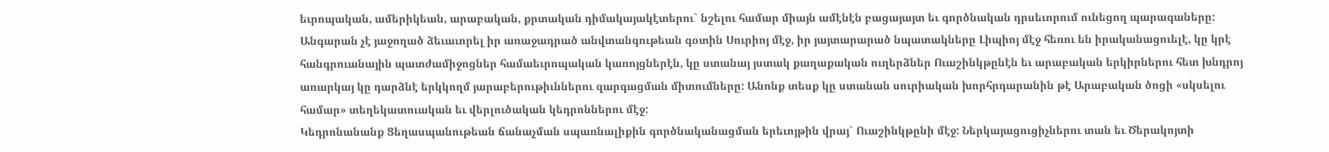եւրոպական, ամերիկեան, արաբական, քրտական դիմակայակէտերու` նշելու համար միայն ամէնէն բացայայտ եւ գործնական դրսեւորում ունեցող պարագաները: Անգարան չէ յաջողած ձեւաւորել իր առաջադրած անվտանգութեան գօտին Սուրիոյ մէջ, իր յայտարարած նպատակները Լիպիոյ մէջ հեռու են իրականացուելէ, կը կրէ հանգրուանային պատժամիջոցներ համաեւրոպական կառոյցներէն, կը ստանայ յստակ քաղաքական ուղերձներ Ուաշինկթընէն եւ արաբական երկիրներու հետ խնդրոյ առարկայ կը դարձնէ երկկողմ յարաբերութիւններու զարգացման միտումները: Անոնք տեսք կը ստանան սուրիական խորհրդարանին թէ Արաբական ծոցի «սկսելու համար» տեղեկատուական եւ վերլուծական կեդրոններու մէջ:
Կեդրոնանանք Ցեղասպանութեան ճանաչման սպառնալիքին գործնականացման երեւոյթին վրայ` Ուաշինկթընի մէջ: Ներկայացուցիչներու տան եւ Ծերակոյտի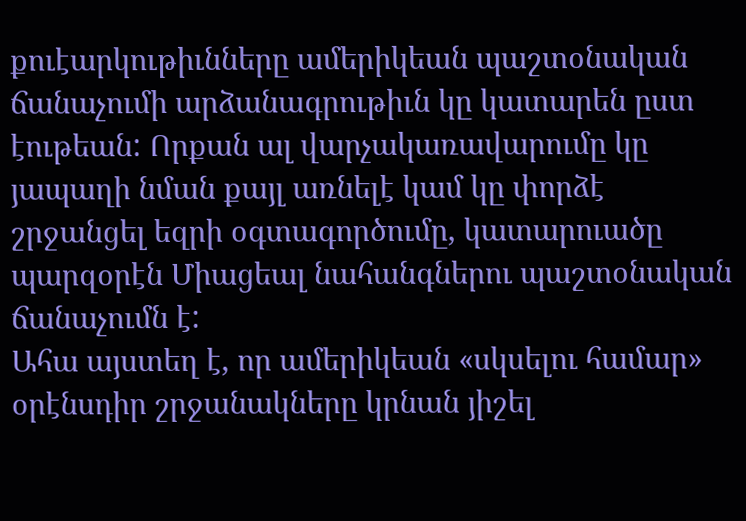քուէարկութիւնները ամերիկեան պաշտօնական ճանաչումի արձանագրութիւն կը կատարեն ըստ էութեան: Որքան ալ վարչակառավարումը կը յապաղի նման քայլ առնելէ կամ կը փորձէ շրջանցել եզրի օգտագործումը, կատարուածը պարզօրէն Միացեալ նահանգներու պաշտօնական ճանաչումն է:
Ահա այստեղ է, որ ամերիկեան «սկսելու համար» օրէնսդիր շրջանակները կրնան յիշել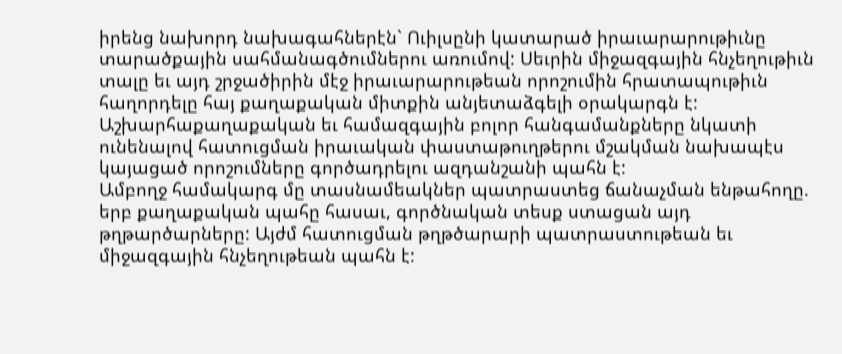իրենց նախորդ նախագահներէն` Ուիլսընի կատարած իրաւարարութիւնը տարածքային սահմանագծումներու առումով: Սեւրին միջազգային հնչեղութիւն տալը եւ այդ շրջածիրին մէջ իրաւարարութեան որոշումին հրատապութիւն հաղորդելը հայ քաղաքական միտքին անյետաձգելի օրակարգն է:
Աշխարհաքաղաքական եւ համազգային բոլոր հանգամանքները նկատի ունենալով հատուցման իրաւական փաստաթուղթերու մշակման նախապէս կայացած որոշումները գործադրելու ազդանշանի պահն է:
Ամբողջ համակարգ մը տասնամեակներ պատրաստեց ճանաչման ենթահողը. երբ քաղաքական պահը հասաւ, գործնական տեսք ստացան այդ թղթարծարները: Այժմ հատուցման թղթծարարի պատրաստութեան եւ միջազգային հնչեղութեան պահն է: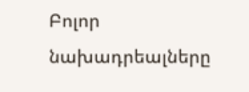Բոլոր նախադրեալները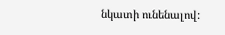նկատի ունենալով: